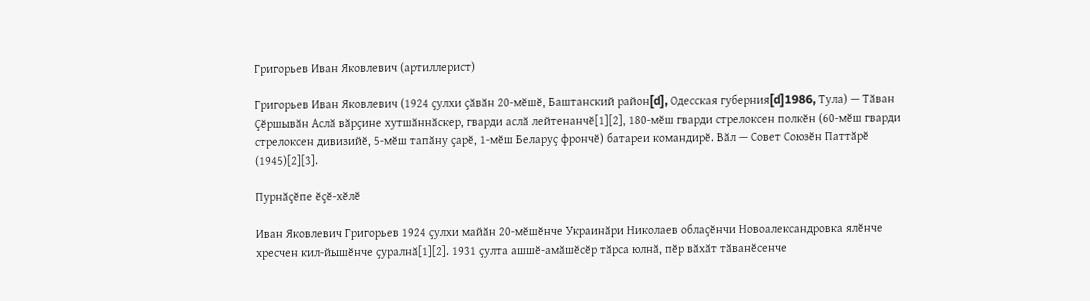Григорьев Иван Яковлевич (артиллерист)

Григорьев Иван Яковлевич (1924 ҫулхи ҫӑвӑн 20-мӗшӗ, Баштанский район[d], Одесская губерния[d]1986, Тула) — Тӑван Ҫӗршывӑн Аслӑ вӑрҫине хутшӑннӑскер, гварди аслӑ лейтенанчӗ[1][2], 180-мӗш гварди стрелоксен полкӗн (60-мӗш гварди стрелоксен дивизийӗ, 5-мӗш тапӑну ҫарӗ, 1-мӗш Беларуҫ фрончӗ) батареи командирӗ. Вӑл — Совет Союзӗн Паттӑрӗ (1945)[2][3].

Пурнӑҫӗпе ӗҫӗ-хӗлӗ

Иван Яковлевич Григорьев 1924 ҫулхи майӑн 20-мӗшӗнче Украинӑри Николаев облаҫӗнчи Новоалександровка ялӗнче хресчен кил-йышӗнче ҫуралнӑ[1][2]. 1931 ҫулта ашшӗ-амӑшӗсӗр тӑрса юлнӑ, пӗр вӑхӑт тӑванӗсенче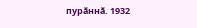пурӑннӑ. 1932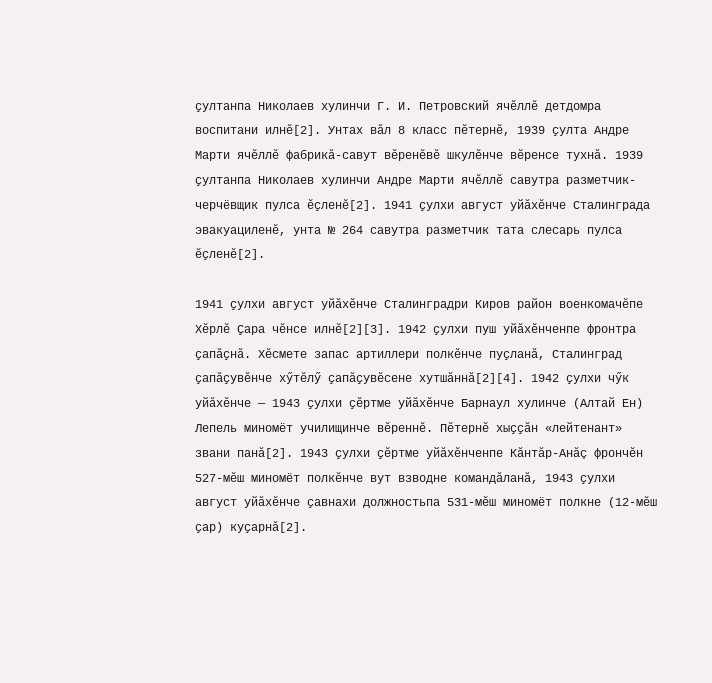ҫултанпа Николаев хулинчи Г. И. Петровский ячӗллӗ детдомра воспитани илнӗ[2]. Унтах вӑл 8 класс пӗтернӗ, 1939 ҫулта Андре Марти ячӗллӗ фабрикӑ-савут вӗренӗвӗ шкулӗнче вӗренсе тухнӑ. 1939 ҫултанпа Николаев хулинчи Андре Марти ячӗллӗ савутра разметчик-черчёвщик пулса ӗҫленӗ[2]. 1941 ҫулхи август уйӑхӗнче Сталинграда эвакуациленӗ, унта № 264 савутра разметчик тата слесарь пулса ӗҫленӗ[2].

1941 ҫулхи август уйӑхӗнче Сталинградри Киров район военкомачӗпе Хӗрлӗ Ҫара чӗнсе илнӗ[2][3]. 1942 ҫулхи пуш уйӑхӗнченпе фронтра ҫапӑҫнӑ. Хӗсмете запас артиллери полкӗнче пуҫланӑ, Сталинград ҫапӑҫувӗнче хӳтӗлӳ ҫапӑҫувӗсене хутшӑннӑ[2][4]. 1942 ҫулхи чӳк уйӑхӗнче — 1943 ҫулхи ҫӗртме уйӑхӗнче Барнаул хулинче (Алтай Ен) Лепель миномёт училищинче вӗреннӗ. Пӗтернӗ хыҫҫӑн «лейтенант» звани панӑ[2]. 1943 ҫулхи ҫӗртме уйӑхӗнченпе Кăнтăр-Анăç фрончӗн 527-мӗш миномёт полкӗнче вут взводне командӑланӑ, 1943 ҫулхи август уйӑхӗнче ҫавнахи должностьпа 531-мӗш миномёт полкне (12-мӗш ҫар) куҫарнӑ[2].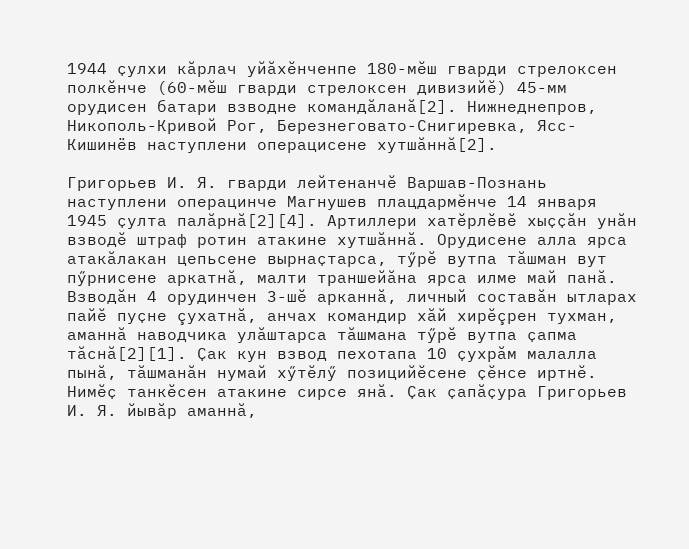1944 ҫулхи кӑрлач уйӑхӗнченпе 180-мӗш гварди стрелоксен полкӗнче (60-мӗш гварди стрелоксен дивизийӗ) 45-мм орудисен батари взводне командӑланӑ[2]. Нижнеднепров, Никополь-Кривой Рог, Березнеговато-Снигиревка, Ясс-Кишинёв наступлени операцисене хутшӑннӑ[2].

Григорьев И. Я. гварди лейтенанчӗ Варшав-Познань наступлени операцинче Магнушев плацдармӗнче 14 января 1945 ҫулта палӑрнӑ[2][4]. Артиллери хатӗрлӗвӗ хыҫҫӑн унӑн взводӗ штраф ротин атакине хутшӑннӑ. Орудисене алла ярса атакӑлакан цепьсене вырнаҫтарса, тӳрӗ вутпа тӑшман вут пӳрнисене аркатнӑ, малти траншейӑна ярса илме май панӑ. Взводӑн 4 орудинчен 3-шӗ арканнӑ, личный составӑн ытларах пайӗ пуҫне çухатнӑ, анчах командир хӑй хирӗçрен тухман, аманнӑ наводчика улӑштарса тӑшмана тӳрӗ вутпа ҫапма тӑснӑ[2][1]. Ҫак кун взвод пехотапа 10 ҫухрӑм малалла пынӑ, тӑшманӑн нумай хӳтӗлӳ позицийӗсене ҫӗнсе иртнӗ. Нимӗҫ танкӗсен атакине сирсе янӑ. Ҫак ҫапӑҫура Григорьев И. Я. йывӑр аманнӑ,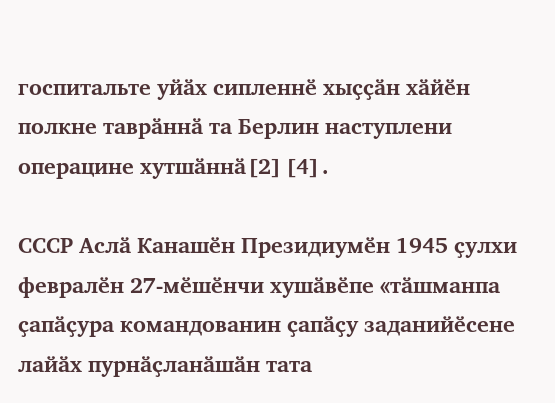госпитальте уйӑх сипленнӗ хыҫҫӑн хӑйӗн полкне таврӑннӑ та Берлин наступлени операцине хутшӑннӑ[2][4].

СССР Аслӑ Канашӗн Президиумӗн 1945 ҫулхи февралӗн 27-мӗшӗнчи хушӑвӗпе «тӑшманпа ҫапӑҫура командованин ҫапӑҫу заданийӗсене лайӑх пурнӑҫланӑшӑн тата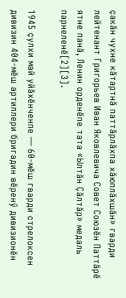ҫакӑн чухне кӑтартнӑ паттӑрлӑхпа хӑюплӑхшӑн» гварди лейтенант Григорьев Иван Яковлевича Совет Союзӗн Паттӑрӗ ятне панӑ, Ленин орденӗпе тата «Ылтӑн Ҫӑлтӑр» медаль парнеленӗ[2][3].

1945 ҫулхи май уйӑхӗнченпе — 60-мӗш гварди стрелоксен дивизин 404-мӗш артиллери бригадин вӗренӳ дивизионӗн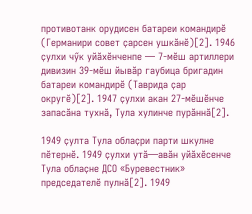противотанк орудисен батареи командирӗ (Германири совет ҫарсен ушкӑнӗ)[2]. 1946 ҫулхи чӳк уйӑхӗнченпе — 7-мӗш артиллери дивизин 39-мӗш йывӑр гаубица бригадин батареи командирӗ (Таврида ҫар округӗ)[2]. 1947 ҫулхи акан 27-мӗшӗнче запасӑна тухнӑ, Тула хулинче пурӑннӑ[2].

1949 ҫулта Тула облаҫри парти шкулне пӗтернӗ. 1949 ҫулхи утӑ—авӑн уйӑхӗсенче Тула облаҫне ДСО «Буревестник» председателӗ пулнӑ[2]. 1949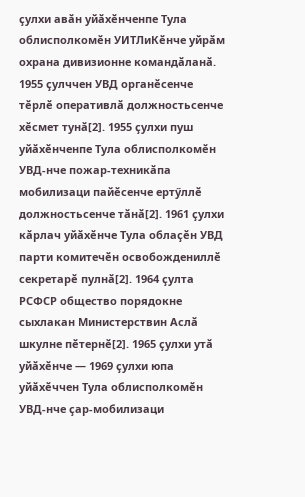ҫулхи авӑн уйӑхӗнченпе Тула облисполкомӗн УИТЛиКӗнче уйрӑм охрана дивизионне командӑланӑ. 1955 ҫулччен УВД органӗсенче тӗрлӗ оперативлӑ должностьсенче хӗсмет тунӑ[2]. 1955 ҫулхи пуш уйӑхӗнченпе Тула облисполкомӗн УВД-нче пожар-техникӑпа мобилизаци пайӗсенче ертӳллӗ должностьсенче тӑнӑ[2]. 1961 ҫулхи кӑрлач уйӑхӗнче Тула облаҫӗн УВД парти комитечӗн освобождениллӗ секретарӗ пулнӑ[2]. 1964 ҫулта РСФСР общество порядокне сыхлакан Министерствин Аслӑ шкулне пӗтернӗ[2]. 1965 ҫулхи утӑ уйӑхӗнче — 1969 ҫулхи юпа уйӑхӗччен Тула облисполкомӗн УВД-нче ҫар-мобилизаци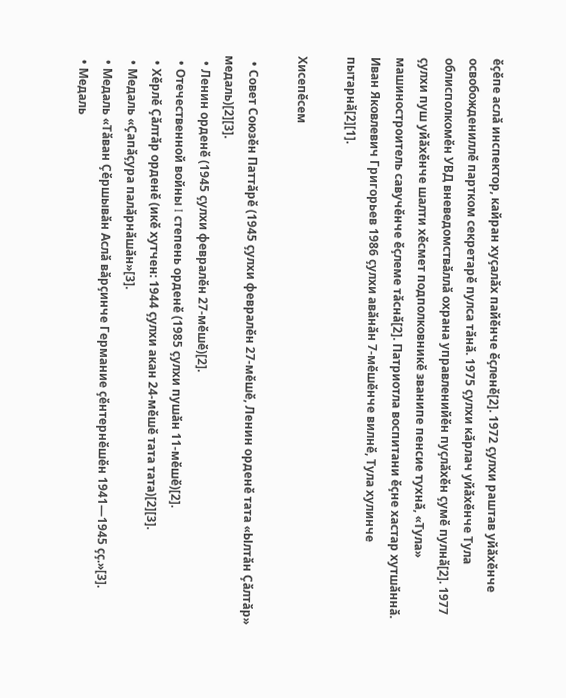ӗҫӗпе аслӑ инспектор, кайран хуҫалӑх пайӗнче ӗҫленӗ[2]. 1972 ҫулхи раштав уйӑхӗнче освобождениллӗ партком секретарӗ пулса тӑнӑ. 1975 ҫулхи кӑрлач уйӑхӗнче Тула облисполкомӗн УВД вневедомствӑллӑ охрана управленийӗн пуҫлӑхӗн ҫумӗ пулнӑ[2]. 1977 ҫулхи пуш уйӑхӗнче шалти хӗсмет подполковникӗ званипе пенсие тухнӑ, «Тула» машиностроитель савучӗнче ӗҫлеме тӑснӑ[2]. Патриотла воспитани ӗҫне хастар хутшӑннӑ. Иван Яковлевич Григорьев 1986 ҫулхи авӑнӑн 7-мӗшӗнче вилнӗ, Тула хулинче пытарнӑ[2][1].

Хисепӗсем

  • Совет Союзӗн Паттӑрӗ (1945 ҫулхи февралӗн 27-мӗшӗ, Ленин орденӗ тата «Ылтӑн Ҫӑлтӑр» медаль)[2][3].
  • Ленин орденӗ (1945 ҫулхи февралӗн 27-мӗшӗ)[2].
  • Отечественной войны I степень орденӗ (1985 ҫулхи пушӑн 11-мӗшӗ)[2].
  • Хӗрлӗ Ҫӑлтӑр орденӗ (икӗ хутчен: 1944 ҫулхи акан 24-мӗшӗ тата тата)[2][3].
  • Медаль «Ҫапӑҫура палӑрнӑшӑн»[3].
  • Медаль «Тӑван Ҫӗршывӑн Аслӑ вӑрҫинче Германие ҫӗнтернӗшӗн 1941—1945 ҫҫ.»[3].
  • Медаль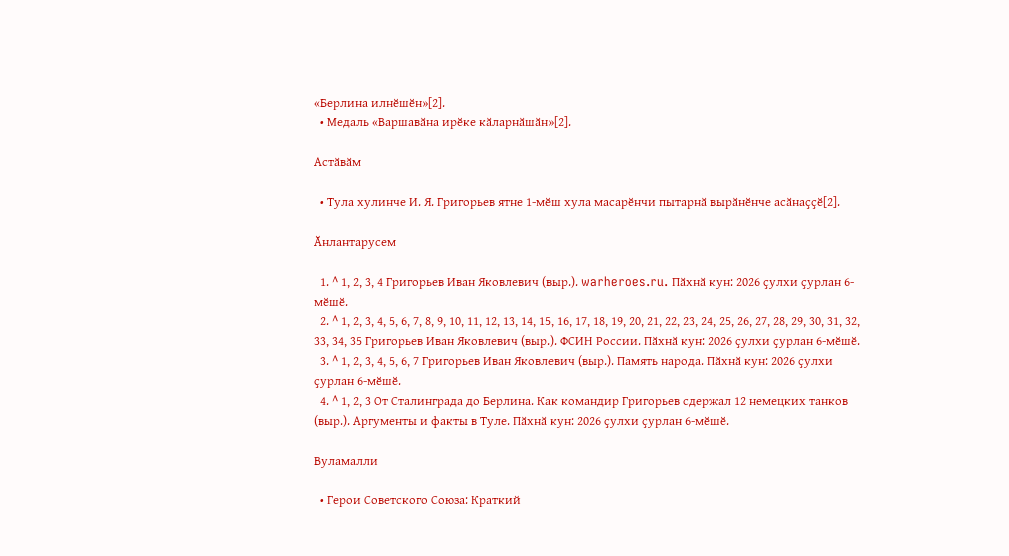«Берлина илнӗшӗн»[2].
  • Медаль «Варшавӑна ирӗке кӑларнӑшӑн»[2].

Астӑвӑм

  • Тула хулинче И. Я. Григорьев ятне 1-мӗш хула масарӗнчи пытарнӑ вырӑнӗнче асӑнаҫҫӗ[2].

Ӑнлантарусем

  1. ^ 1, 2, 3, 4 Григорьев Иван Яковлевич (выр.). warheroes.ru. Пӑхнӑ кун: 2026 ҫулхи ҫурлан 6-мӗшӗ.
  2. ^ 1, 2, 3, 4, 5, 6, 7, 8, 9, 10, 11, 12, 13, 14, 15, 16, 17, 18, 19, 20, 21, 22, 23, 24, 25, 26, 27, 28, 29, 30, 31, 32, 33, 34, 35 Григорьев Иван Яковлевич (выр.). ФСИН России. Пӑхнӑ кун: 2026 ҫулхи ҫурлан 6-мӗшӗ.
  3. ^ 1, 2, 3, 4, 5, 6, 7 Григорьев Иван Яковлевич (выр.). Память народа. Пӑхнӑ кун: 2026 ҫулхи ҫурлан 6-мӗшӗ.
  4. ^ 1, 2, 3 От Сталинграда до Берлина. Как командир Григорьев сдержал 12 немецких танков (выр.). Аргументы и факты в Туле. Пӑхнӑ кун: 2026 ҫулхи ҫурлан 6-мӗшӗ.

Вуламалли

  • Герои Советского Союза: Краткий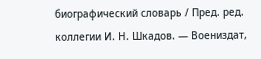биографический словарь / Пред. ред. коллегии И. Н. Шкадов. — Воениздат,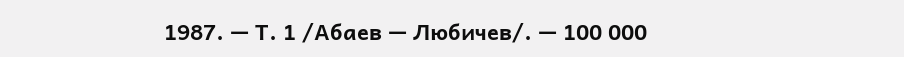1987. — Т. 1 /Абаев — Любичев/. — 100 000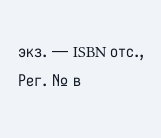экз. — ISBN отс., Рег. № в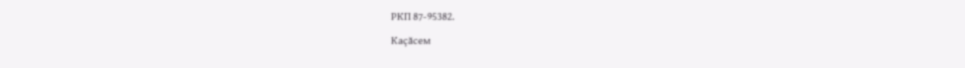РКП 87-95382.

Каçăсем